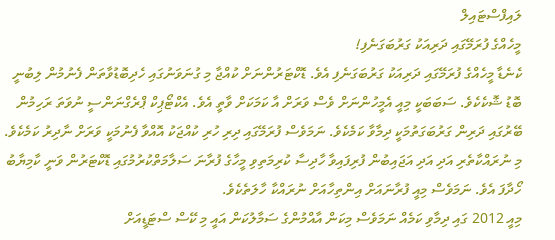ލައިފްސްޓައިލް
މީހެއްގެ ފުރަމޭގައި ދަރިއަކު ގަރުބަގަނެފި!
ކެނެޑާ މީހެއްގެ ފުރަމޭގައި ދަރިއަކު ގަރުބަގަނެފި އެވެ. ޑޮކްޓަރުންނަށް ކުއްޖާ މި ގުނަވަނުގައި ހެދިބޮޑުވާތަން ފެނުމުން ލިބުނީ ބޮޑު ޝޮކެކެވެ. ސަބަބަކީ މިއީ އެމީހުންނަށް ވެސް ވަރަށް އާ ކަމަކަށް ވާތީ އެވެ. އެކްޓޯޕިކް ޕްރެގްނަންސީ ނުވަތަ ރަހިމުން ބޭރުގައި ދަރިން ގަރުބަގަތުމަކީ ދިމާވާ ކަމެކެވެ. ނަމަވެސް ފުރަމޭގައި ދިރި ހުރި ކުއްޖަކު އޮއްވާ ފެނުމަކީ ވަރަށް ނާދިރު ކަމެކެވެ.
މި ނުރައްކާތެރި އަދި އަދި އަޖައިބުން ފުރިފައިވާ ހާދިސާ ކުރިމަތިވި މީހާގެ ފުރާނަ ސަލާމަތްކުރުމުގައި ޑޮކްޓަރުން ވަނީ ކާމިޔާބު ހޯދާފަ އެވެ. ނަމަވެސް މިއީ ފުރާނައަށް އިންތިހާއަށް ނުރައްކާ ހާލަތެކެވެ.
މިއީ 2012 ގައި ދިމާވި ކަމެއް ނަމަވެސް މިކަން އާއްމުންގެ ސަމާލުކަން އައީ މި ކޭސް ސްޓަޑީއަށް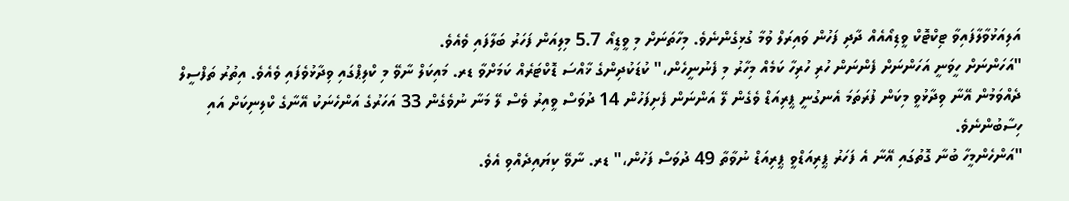އަލިއަޅުވާލާފައިވާ ޓިކްޓޮކް ވީޑިއޯއެއް ދާދި ފަހުން ވައިރަލް ވުމާ ގުޅިގެންނެވެ. މިހާތަނަށް މި ވީޑީއޯ 5.7 މިލިއަން ފަހަރު ބަލާފައި ވެއެވެ.
"އަހަންނަށް ހީވަނީ އަހަންނަށް ފެންނަން ހުރި ހުރިހާ ކަމެއް މިހާރު މި ފެނުނީހެން،" ކުޑަކުދިންގެ ޚާއްސަ ޑޮކްޓަރެއް ކަމަށްވާ ޑރ. މައިކަލް ނާވޭ މި ކްލިޕްގައި ވިދާޅުވެފައި ވެއެވެ. އިތުރު ތަފްސީލް ދެއްވަމުން އޭނާ ވިދާޅުވީ މިކަން ފުރަތަމަ އެނގުނީ ޕީރިއަޑް ވެގެން ލޭ އަންނަން ފެށިފަހުން 14 ދުވަސް ވީއިރު ވެސް ލޭ މަނާ ނުވެގެން 33 އަހަރުގެ އަންހެނަކު އޭނާގެ ކްލިނިކަށް އައި ހިސާބުންނެވެ.
"އަންހެންމީހާ ބުނާ ގޮތުގައި އޭނާ އެ ފަހަރު ޕީރިއަޑްވީ ޕީރިއަޑް ނުވާތާ 49 ދުވަސް ފަހުން،" ޑރ. ނާވޭ ކިޔައިދެއްވި އެވެ.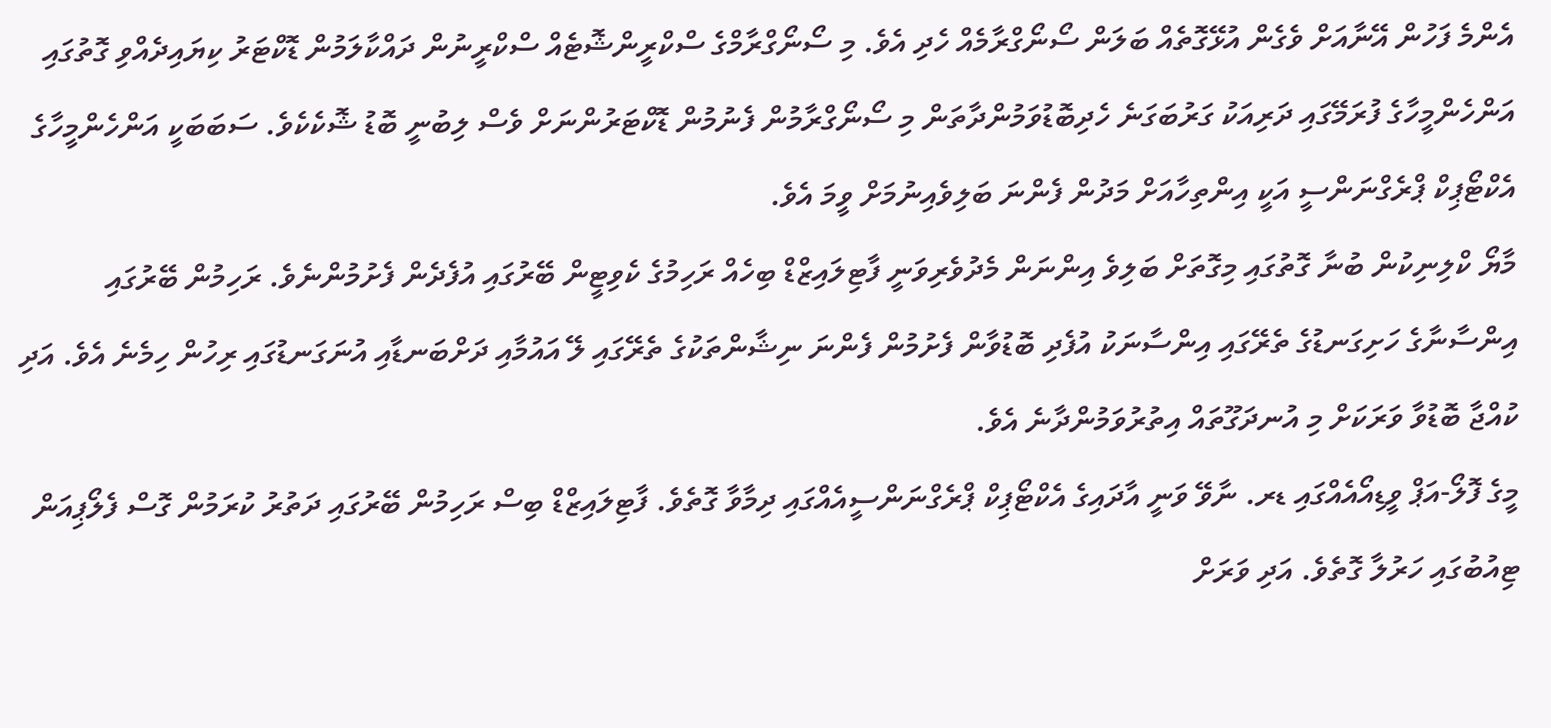އެންމެ ފަހުން އޭނާއަށް ވެގެން އުޅޭގޮތެއް ބަލަން ސޯނޯގްރާމެއް ހެދި އެވެ. މި ސޯނޯގްރާމްގެ ސްކްރީންޝޮޓެއް ސްކްރީނުން ދައްކާލަމުން ޑޮކްޓަރު ކިޔައިދެއްވި ގޮތުގައި އަންހެންމީހާގެ ފުރަމޭގައި ދަރިއަކު ގަރުބަގަނެ ހެދިބޮޑުވަމުންދާތަން މި ސޯނޯގްރާމުން ފެނުމުން ޑޮކްޓަރުންނަށް ވެސް ލިބުނީ ބޮޑު ޝޮކެކެވެ. ސަބަބަކީ އަންހެންމީހާގެ އެކްޓޯޕިކް ޕްރެގްނަންސީ އަކީ އިންތިހާއަށް މަދުން ފެންނަ ބަލިވެއިނުމަށް ވީމަ އެވެ.
މާޔޯ ކްލިނިކުން ބުނާ ގޮތުގައި މިގޮތަށް ބަލިވެ އިންނަން މެދުވެރިވަނީ ފާޓިލައިޒްޑް ބިހެއް ރަހިމުގެ ކެވިޓީން ބޭރުގައި އުފެދެން ފެށުމުންނެވެ. ރަހިމުން ބޭރުގައި އިންސާނާގެ ހަށިގަނޑުގެ ތެރޭގައި އިންސާނަކު އުފެދި ބޮޑުވާން ފެށުމުން ފެންނަ ނިޝާންތަކުގެ ތެރޭގައި ލޭ އައުމާއި ދަށްބަނޑާއި އުނަގަނޑުގައި ރިހުން ހިމެނެ އެވެ. އަދި ކުއްޖާ ބޮޑުވާ ވަރަކަށް މި އުނދަގޫތައް އިތުރުވަމުންދާނެ އެވެ.
މީގެ ފޮލޯ-އަޕް ވީޑިއޯއެއްގައި ޑރ. ނާވޭ ވަނީ އާދައިގެ އެކްޓޯޕިކް ޕްރެގްނަންސީއެއްގައި ދިމާވާ ގޮތެވެ. ފާޓިލައިޒްޑް ބިސް ރަހިމުން ބޭރުގައި ދަތުރު ކުރަމުން ގޮސް ފެލޯޕިއަން ޓިއުބުގައި ހަރުލާ ގޮތެވެ. އަދި ވަރަށް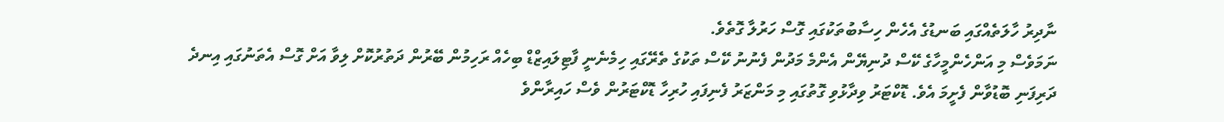ނާދިރު ހާލަތެއްގައި ބަނޑުގެ އެހެން ހިސާބުތަކުގައި ގޮސް ހަރުލާ ގޮތެވެ.
ނަމަވެސް މި އަންހެންމީހާގެ ކޭސް ދުނިޔޭން އެންމެ މަދުން ފެނުނު ކޭސް ތަކުގެ ތެރޭގައި ހިމެނެނީ ފާޓިލައިޒްޑް ބިހެއް ރަހިމުން ބޭރުން ދަތުރުކޮށް ލިވާ އަށް ގޮސް އެތަނުގައި އިނދެ ދަރިފަނި ބޮޑުވާން ފެށީމަ އެވެ. ޑޮކްޓަރު ވިދާޅުވި ގޮތުގައި މި މަންޒަރު ފެނިފައި ހުރިހާ ޑޮކްޓަރުން ވެސް ހައިރާންވެ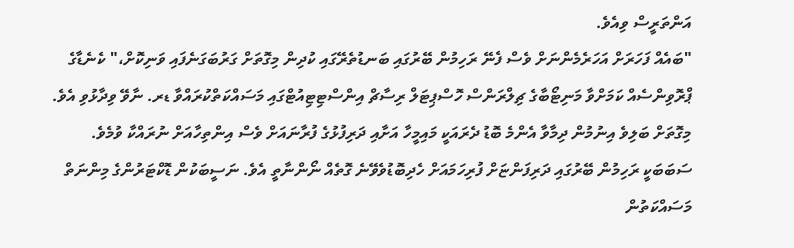އަންތަރީސް ވިއެވެ.
"ބައެއް ފަހަރަށް އަހަރެމެންނަށް ވެސް ފެނޭ ރަހިމުން ބޭރުގައި ބަނޑުތެރޭގައި ކުދިން މިގޮތަށް ގަރުބަގަނެފައި ވަނިކޮށް،" ކެނެޑާގެ ޕްރޮވިންސެއް ކަމަށްވާ މަނިޓޯބާގެ ޗިލްރަންސް ހޮސްޕިޓަލް ރިސާޗް އިންސްޓިޓިއުޓްގައި މަސައްކަތްކުރައްވާ ޑރ. ނާވޭ ވިދާޅުވި އެވެ.
މިގޮތަށް ބަލިވެ އިނުމުން ދިމާވާ އެންމެ ބޮޑު ދެރައަކީ މައިމީހާ އަށާއި ދަރިފުޅުގެ ފުރާނައަށް ވެސް އިންތިހާއަށް ނުރައްކާ ވުމެވެ. ސަބަބަކީ ރަހިމުން ބޭރުގައި ދަރިފަންޏަށް ފުރިހަމައަށް ހެދިބޮޑުވެވޭނެ ގޮތެއް ނޯންނާތީ އެވެ. ނަސީބަކުން ޑޮކްޓަރުންގެ މިންނަތް މަސައްކަތުން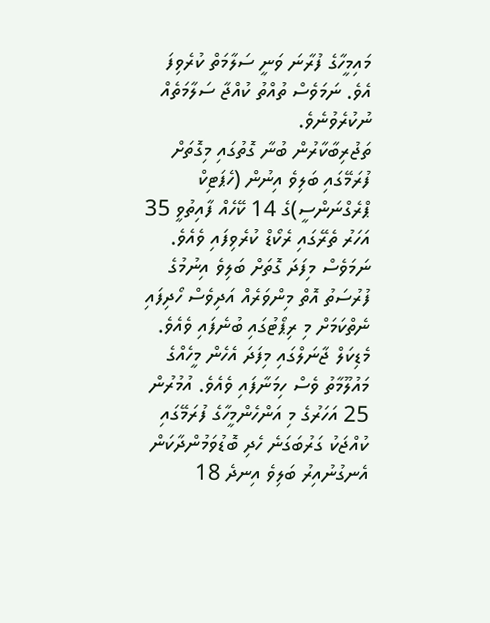މައިމީހާގެ ފުރާނަ ވަނީ ސަލާމަތް ކުރެވިފަ އެވެ. ނަމަވެސް ތުއްތު ކުއްޖާ ސަލާމަތެއް ނުކުރެވުނެވެ.
ތަޖުރިބާކާރުން ބުނާ ގޮތުގައި މިގޮތަށް ފުރަމޭގައި ބަލިވެ އިނުން (ހެޕަޓިކް ޕްރެގްނަންސީ)ގެ 14 ކޭހެއް ފާއިތުވީ 35 އަހަރު ތެރޭގައި ރެކޯޑް ކުރެވިފައި ވެއެވެ. ނަމަވެސް މިފަދަ ގޮތަށް ބަލިވެ އިނުމުގެ ފުރުސަތު އޮތް މިންވަރެއް އަދިވެސް ހޯދިފައި ނެތްކަމަށް މި ރިޕޯޓުގައި ބުނެފައި ވެއެވެ.
މެޑިކަލް ޖާނަލްގައި މިފަދަ އެހެން މީހެއްގެ މައުލޫމާތު ވެސް ހިމަނާފައި ވެއެވެ. އުމުރުން 25 އަހަރުގެ މި އަންހެންމީހާގެ ފުރަމޭގައި ކުއްޖަކު ގަރުބަގަނެ ހެދި ބޮޑުވަމުންދާކަން އެނގުނުއިރު ބަލިވެ އިނދެ 18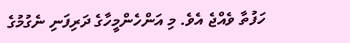ހަފުތާ ވެއްޖެ އެވެ. މި އަންހެންމީހާގެ ދަރިފަނި ނެގުމުގެ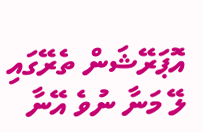އޮޕަރޭޝަން ތެރޭގައި ލޭ މަނާ ނުވެ އޭނާ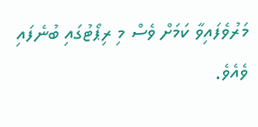މަރުވެފައިވާ ކަމަށް ވެސް މި ރިޕޯޓުގައި ބުނެފައި ވެއެވެ.